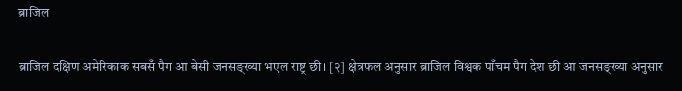ब्राजिल

ब्राजिल दक्षिण अमेरिकाक सबसँ पैग आ बेसी जनसङ्ख्या भएल राष्ट्र छी। [२] क्षेत्रफल अनुसार ब्राजिल विश्वक पाँचम पैग देश छी आ जनसङ्ख्या अनुसार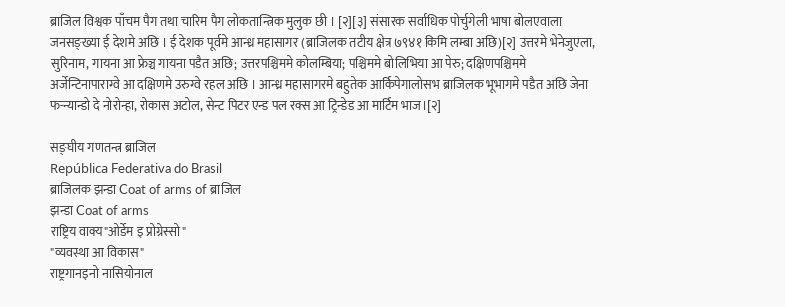ब्राजिल विश्वक पाँचम पैग तथा चारिम पैग लोकतान्त्रिक मुलुक छी । [२][३] संसारक सर्वाधिक पोर्चुगेली भाषा बोलएवाला जनसङ्ख्या ई देशमे अछि । ई देशक पूर्वमे आन्ध्र महासागर (ब्राजिलक तटीय क्षेत्र ७९४१ किमि लम्बा अछि)[२] उत्तरमे भेनेजुएला, सुरिनाम, गायना आ फ्रेञ्च गायना पडैत अछि; उत्तरपश्चिममे कोलम्बिया; पश्चिममे बोलिभिया आ पेरु; दक्षिणपश्चिममे अर्जेन्टिनापाराग्वे आ दक्षिणमे उरुग्वे रहल अछि । आन्ध्र महासागरमे बहुतेक आर्किपेगालोसभ ब्राजिलक भूभागमे पडैत अछि जेना फर्‍न्यान्डो दे नोरोन्हा, रोकास अटोल, सेन्ट पिटर एन्ड पल रक्स आ ट्रिन्डेड आ मार्टिम भाज।[२]

सङ्घीय गणतन्त्र ब्राजिल
República Federativa do Brasil
ब्राजिलक झन्डा Coat of arms of ब्राजिल
झन्डा Coat of arms
राष्ट्रिय वाक्य"ओर्डेम इ प्रोग्रेस्सो"
"व्यवस्था आ विकास"
राष्ट्रगानइनो नासियोनाल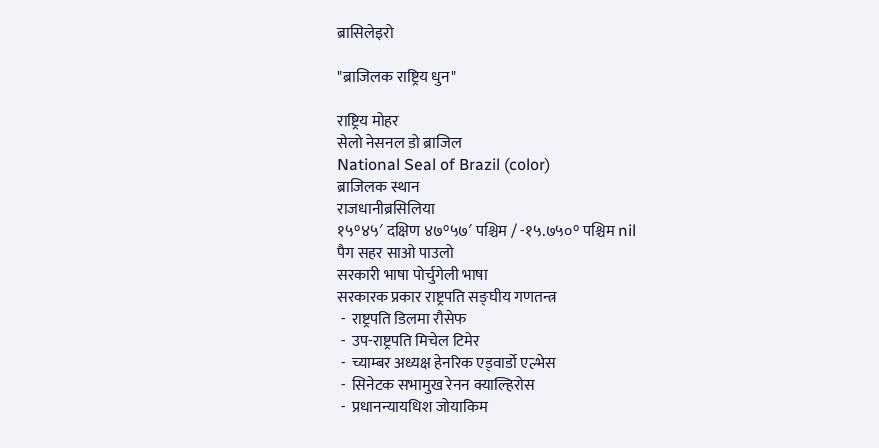ब्रासिलेइरो

"ब्राजिलक राष्ट्रिय धुन"

राष्ट्रिय मोहर
सेलो नेसनल डो ब्राजिल
National Seal of Brazil (color)
ब्राजिलक स्थान
राजधानीब्रसिलिया
१५°४५′ दक्षिण ४७°५७′ पश्चिम / -१५.७५०° पश्चिम nil
पैग सहर साओ पाउलो
सरकारी भाषा पोर्चुगेली भाषा
सरकारक प्रकार राष्ट्रपति सङ्घीय गणतन्त्र
 -  राष्ट्रपति डिलमा रौसेफ
 -  उप-राष्ट्रपति मिचेल टिमेर
 -  च्याम्बर अध्यक्ष हेनरिक एड्वार्डो एल्भेस
 -  सिनेटक सभामुख रेनन क्याल्हिरोस
 -  प्रधानन्यायधिश जोयाकिम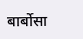बार्बोसा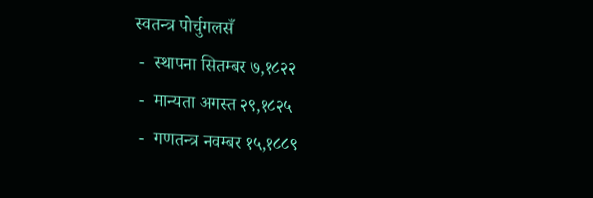स्वतन्त्र पोर्चुगलसँ
 -  स्थापना सितम्बर ७,१८२२
 -  मान्यता अगस्त २९,१८२५
 -  गणतन्त्र नवम्बर १५,१८८९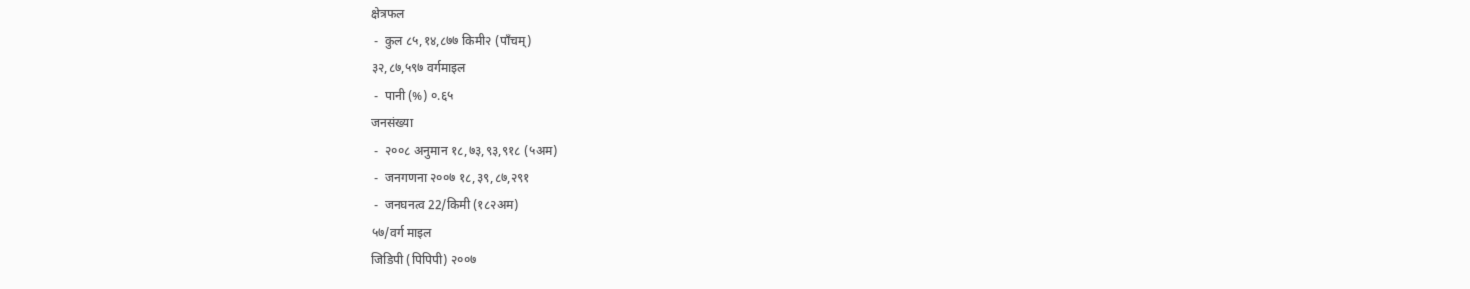क्षेत्रफल
 -  कुल ८५,१४,८७७ किमी२ (पाँचम्)
३२,८७,५९७ वर्गमाइल
 -  पानी (%) ०.६५
जनसंख्या
 -  २००८ अनुमान १८,७३,९३,९१८ (५अम)
 -  जनगणना २००७ १८,३९,८७,२९१
 -  जनघनत्व 22/किमी (१८२अम)
५७/वर्ग माइल
जिडिपी (पिपिपी) २००७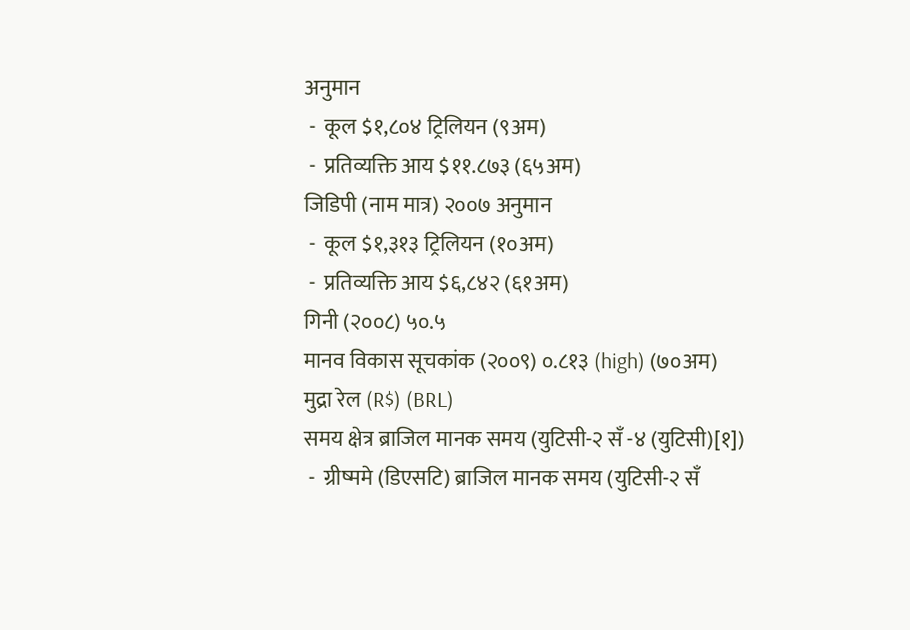अनुमान
 -  कूल $१,८०४ ट्रिलियन (९अम)
 -  प्रतिव्यक्ति आय $११.८७३ (६५अम)
जिडिपी (नाम मात्र) २००७ अनुमान
 -  कूल $१,३१३ ट्रिलियन (१०अम)
 -  प्रतिव्यक्ति आय $६,८४२ (६१अम)
गिनी (२००८) ५०.५
मानव विकास सूचकांक (२००९) ०.८१३ (high) (७०अम)
मुद्रा रेल (R$) (BRL)
समय क्षेत्र ब्राजिल मानक समय (युटिसी-२ सँ -४ (युटिसी)[१])
 -  ग्रीष्ममे (डिएसटि) ब्राजिल मानक समय (युटिसी-२ सँ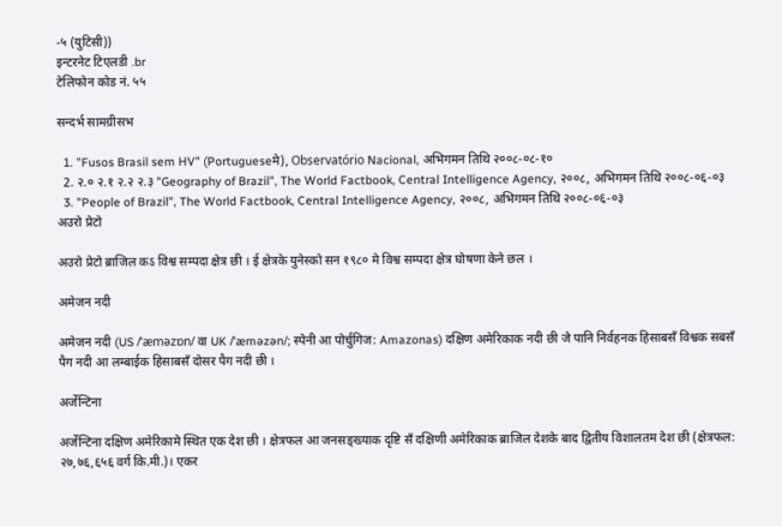-५ (युटिसी))
इन्टरनेट टिएलडी .br
टेलिफोन कोड नं. ५५

सन्दर्भ सामग्रीसभ

  1. "Fusos Brasil sem HV" (Portugueseमे), Observatório Nacional, अभिगमन तिथि २००८-०८-१०
  2. २.० २.१ २.२ २.३ "Geography of Brazil", The World Factbook, Central Intelligence Agency, २००८, अभिगमन तिथि २००८-०६-०३
  3. "People of Brazil", The World Factbook, Central Intelligence Agency, २००८, अभिगमन तिथि २००८-०६-०३
अउरो प्रेटो

अउरो प्रेटो ब्राजिल कऽ विश्व सम्पदा क्षेत्र छी । ई क्षेत्रके युनेस्को सन १९८० मे विश्व सम्पदा क्षेत्र घोषणा केने छल ।

अमेजन नदी

अमेजन नदी (US /ˈæməzɒn/ वा UK /ˈæməzən/; स्पेनी आ पोर्चुगिज: Amazonas) दक्षिण अमेरिकाक नदी छी जे पानि निर्वहनक हिसाबसँ विश्वक सबसँ पैग नदी आ लम्बाईक हिसाबसँ दोसर पैग नदी छी ।

अर्जेन्टिना

अर्जेन्टिना दक्षिण अमेरिकामे स्थित एक देश छी । क्षेत्रफल आ जनसङ्ख्याक दृष्टि सँ दक्षिणी अमेरिकाक ब्राजिल देशके बाद द्वितीय विशालतम देश छी (क्षेत्रफल: २७,७६,६५६ वर्ग कि.मी.)। एकर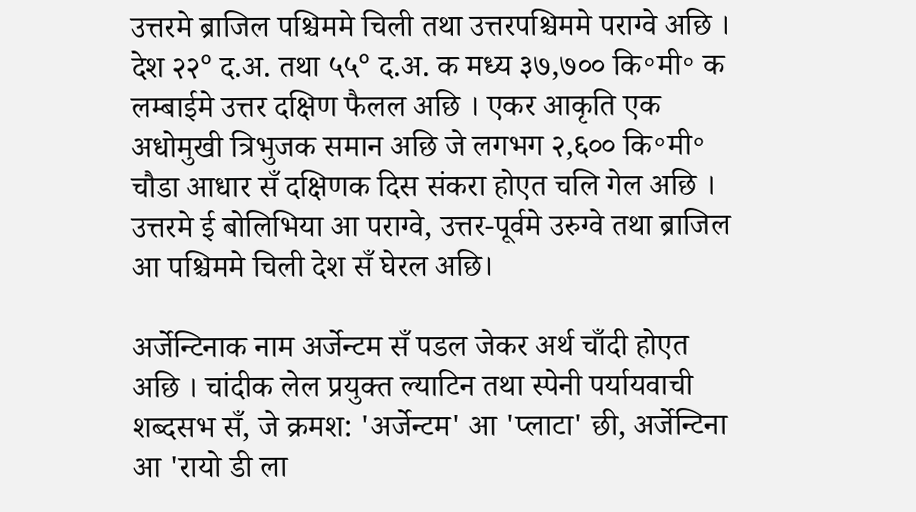उत्तरमे ब्राजिल पश्चिममे चिली तथा उत्तरपश्चिममे पराग्वे अछि । देश २२° द.अ. तथा ५५° द.अ. क मध्य ३७,७०० कि॰मी॰ क लम्बाईमे उत्तर दक्षिण फैलल अछि । एकर आकृति एक अधोमुखी त्रिभुजक समान अछि जे लगभग २,६०० कि॰मी॰ चौडा आधार सँ दक्षिणक दिस संकरा होएत चलि गेल अछि । उत्तरमे ई बोलिभिया आ पराग्वे, उत्तर-पूर्वमे उरुग्वे तथा ब्राजिल आ पश्चिममे चिली देश सँ घेरल अछि।

अर्जेन्टिनाक नाम अर्जेन्टम सँ पडल जेकर अर्थ चाँदी होएत अछि । चांदीक लेल प्रयुक्त ल्याटिन तथा स्पेनी पर्यायवाची शब्दसभ सँ, जे क्रमश: 'अर्जेन्टम' आ 'प्लाटा' छी, अर्जेन्टिना आ 'रायो डी ला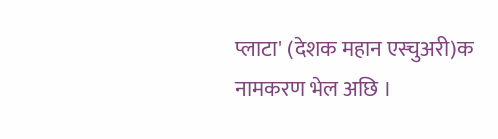प्लाटा' (देशक महान एस्चुअरी)क नामकरण भेल अछि ।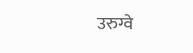उरुग्वे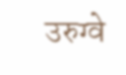उरुग्वे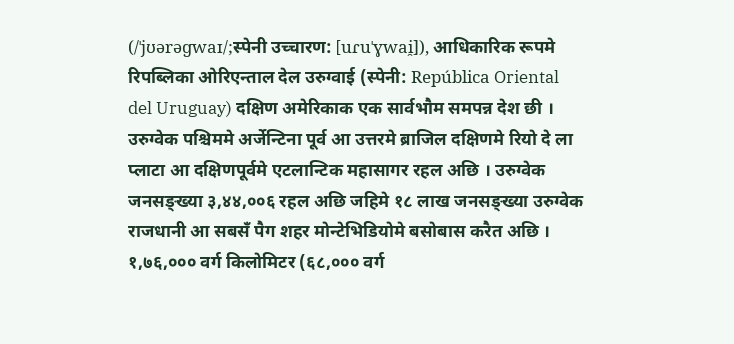(/ˈjʊərəɡwaɪ/;स्पेनी उच्चारण: [uɾuˈɣwai̯]), आधिकारिक रूपमे रिपब्लिका ओरिएन्ताल देल उरुग्वाई (स्पेनी: República Oriental del Uruguay) दक्षिण अमेरिकाक एक सार्वभौम समपन्न देश छी । उरुग्वेक पश्चिममे अर्जेन्टिना पूर्व आ उत्तरमे ब्राजिल दक्षिणमे रियो दे ला प्लाटा आ दक्षिणपूर्वमे एटलान्टिक महासागर रहल अछि । उरुग्वेक जनसङ्ख्या ३,४४,००६ रहल अछि जहिमे १८ लाख जनसङ्ख्या उरुग्वेक राजधानी आ सबसँ पैग शहर मोन्टेभिडियोमे बसोबास करैत अछि । १,७६,००० वर्ग किलोमिटर (६८,००० वर्ग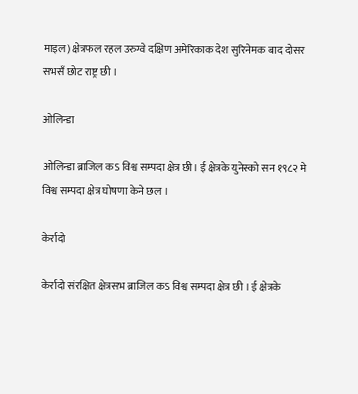माइल) क्षेत्रफल रहल उरुग्वे दक्षिण अमेरिकाक देश सुरिनेमक बाद दोसर सभसँ छोट राष्ट्र छी ।

ओलिन्डा

ओलिन्डा ब्राजिल कऽ विश्व सम्पदा क्षेत्र छी। ई क्षेत्रके युनेस्को सन १९८२ मे विश्व सम्पदा क्षेत्र घोषणा केने छल ।

केर्रादो

केर्रादो संरक्षित क्षेत्रसभ ब्राजिल कऽ विश्व सम्पदा क्षेत्र छी । ई क्षेत्रके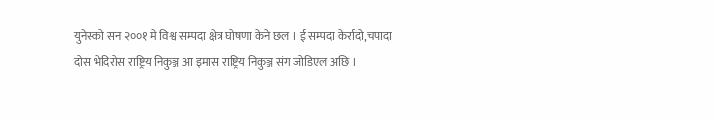युनेस्को सन २००१ मे विश्व सम्पदा क्षेत्र घोषणा केने छल । ई सम्पदा केर्रादो,चपादा दोस भेदिरोस राष्ट्रिय निकुञ्ज आ इमास राष्ट्रिय निकुञ्ज संग जोडिएल अछि ।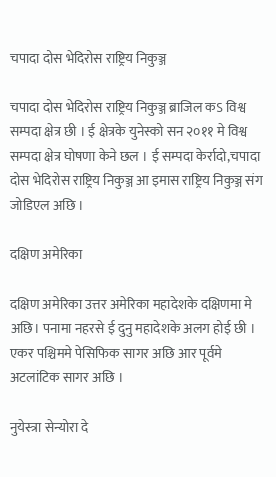चपादा दोस भेदिरोस राष्ट्रिय निकुञ्ज

चपादा दोस भेदिरोस राष्ट्रिय निकुञ्ज ब्राजिल कऽ विश्व सम्पदा क्षेत्र छी । ई क्षेत्रके युनेस्को सन २०११ मे विश्व सम्पदा क्षेत्र घोषणा केने छल । ई सम्पदा केर्रादो,चपादा दोस भेदिरोस राष्ट्रिय निकुञ्ज आ इमास राष्ट्रिय निकुञ्ज संग जोडिएल अछि ।

दक्षिण अमेरिका

दक्षिण अमेरिका उत्तर अमेरिका महादेशके दक्षिणमा मे अछि। पनामा नहरसे ई दुनु महादेशके अलग होई छी । एकर पश्चिममे पेसिफिक सागर अछि आर पूर्वमे अटलांटिक सागर अछि ।

नुयेस्त्रा सेन्योरा दे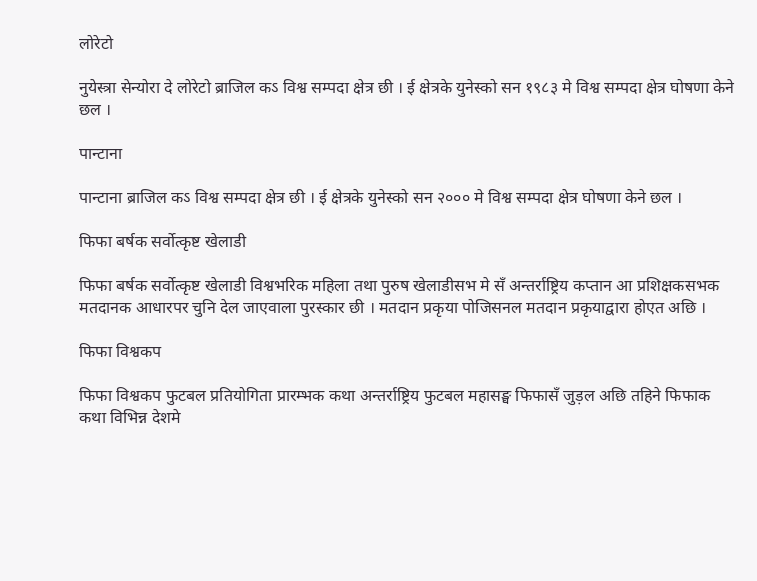लोरेटो

नुयेस्त्रा सेन्योरा दे लोरेटो ब्राजिल कऽ विश्व सम्पदा क्षेत्र छी । ई क्षेत्रके युनेस्को सन १९८३ मे विश्व सम्पदा क्षेत्र घोषणा केने छल ।

पान्टाना

पान्टाना ब्राजिल कऽ विश्व सम्पदा क्षेत्र छी । ई क्षेत्रके युनेस्को सन २००० मे विश्व सम्पदा क्षेत्र घोषणा केने छल ।

फिफा बर्षक सर्वोत्कृष्ट खेलाडी

फिफा बर्षक सर्वोत्कृष्ट खेलाडी विश्वभरिक महिला तथा पुरुष खेलाडीसभ मे सँ अन्तर्राष्ट्रिय कप्तान आ प्रशिक्षकसभक मतदानक आधारपर चुनि देल जाएवाला पुरस्कार छी । मतदान प्रकृया पोजिसनल मतदान प्रकृयाद्वारा होएत अछि ।

फिफा विश्वकप

फिफा विश्वकप फुटबल प्रतियोगिता प्रारम्भक कथा अन्तर्राष्ट्रिय फुटबल महासङ्घ फिफासँ जुड़ल अछि तहिने फिफाक कथा विभिन्न देशमे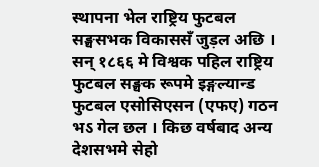स्थापना भेल राष्ट्रिय फुटबल सङ्घसभक विकाससँ जुड़ल अछि । सन् १८६६ मे विश्वक पहिल राष्ट्रिय फुटबल सङ्घक रूपमे इङ्गल्यान्ड फुटबल एसोसिएसन (एफए) गठन भऽ गेल छल । किछ वर्षबाद अन्य देशसभमे सेहो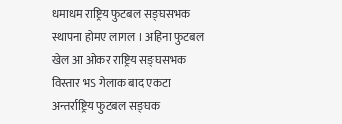धमाधम राष्ट्रिय फुटबल सङ्घसभक स्थापना होमए लागल । अहिना फुटबल खेल आ ओकर राष्ट्रिय सङ्घसभक विस्तार भऽ गेलाक बाद एकटा अन्तर्राष्ट्रिय फुटबल सङ्घक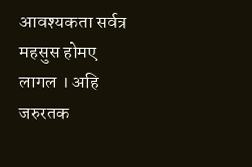आवश्यकता सर्वत्र महसुस होमए लागल । अहि जरुरतक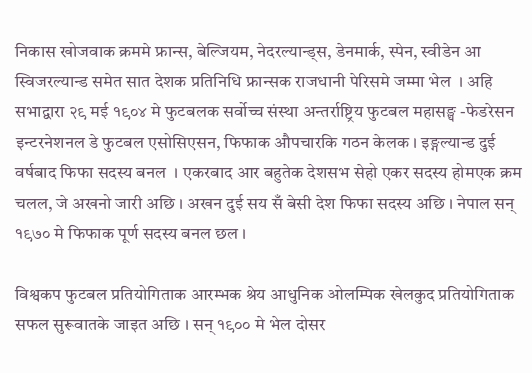निकास खोजवाक क्रममे फ्रान्स, बेल्जियम, नेदरल्यान्ड्स, डेनमार्क, स्पेन, स्वीडेन आ स्विजरल्यान्ड समेत सात देशक प्रतिनिधि फ्रान्सक राजधानी पेरिसमे जम्मा भेल  । अहि सभाद्वारा २९ मई १९०४ मे फुटबलक सर्वोच्च संस्था अन्तर्राष्ट्रिय फुटबल महासङ्घ -फेडरेसन इन्टरनेशनल डे फुटबल एसोसिएसन, फिफाक औपचारकि गठन केलक । इङ्गल्यान्ड दुई वर्षबाद फिफा सदस्य बनल  । एकरबाद आर बहुतेक देशसभ सेहो एकर सदस्य होमएक क्रम चलल, जे अखनो जारी अछि । अखन दुई सय सँ बेसी देश फिफा सदस्य अछि । नेपाल सन् १९७० मे फिफाक पूर्ण सदस्य बनल छल ।

विश्वकप फुटबल प्रतियोगिताक आरम्भक श्रेय आधुनिक ओलम्पिक खेलकुद प्रतियोगिताक सफल सुरूवातके जाइत अछि । सन् १९०० मे भेल दोसर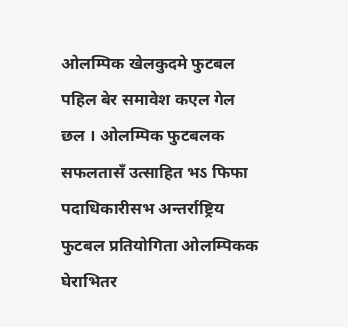ओलम्पिक खेलकुदमे फुटबल पहिल बेर समावेश कएल गेल छल । ओलम्पिक फुटबलक सफलतासँ उत्साहित भऽ फिफा पदाधिकारीसभ अन्तर्राष्ट्रिय फुटबल प्रतियोगिता ओलम्पिकक घेराभितर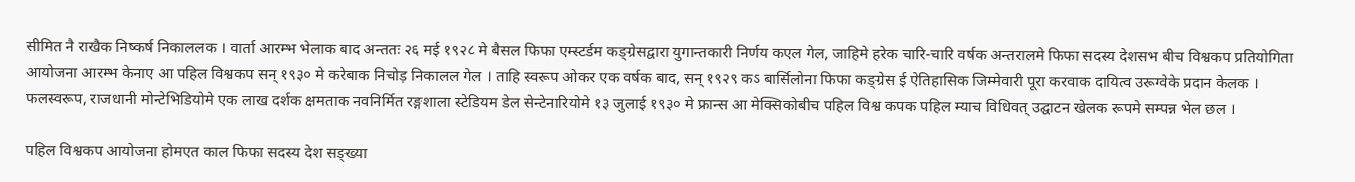सीमित नै राखैक निष्कर्ष निकाललक । वार्ता आरम्भ भेलाक बाद अन्ततः २६ मई १९२८ मे बैसल फिफा एम्स्टर्डम कङ्ग्रेसद्वारा युगान्तकारी निर्णय कएल गेल, जाहिमे हरेक चारि-चारि वर्षक अन्तरालमे फिफा सदस्य देशसभ बीच विश्वकप प्रतियोगिता आयोजना आरम्भ केनाए आ पहिल विश्वकप सन् १९३० मे करेबाक निचोड़ निकालल गेल । ताहि स्वरूप ओकर एक वर्षक बाद, सन् १९२९ कऽ बार्सिलोना फिफा कङ्ग्रेस ई ऐतिहासिक जिम्मेवारी पूरा करवाक दायित्व उरूग्वेके प्रदान केलक । फलस्वरूप, राजधानी मोन्टेभिडियोमे एक लाख दर्शक क्षमताक नवनिर्मित रङ्गशाला स्टेडियम डेल सेन्टेनारियोमे १३ जुलाई १९३० मे फ्रान्स आ मेक्सिकोबीच पहिल विश्व कपक पहिल म्याच विधिवत् उद्घाटन खेलक रूपमे सम्पन्न भेल छल ।

पहिल विश्वकप आयोजना होमएत काल फिफा सदस्य देश सङ्ख्या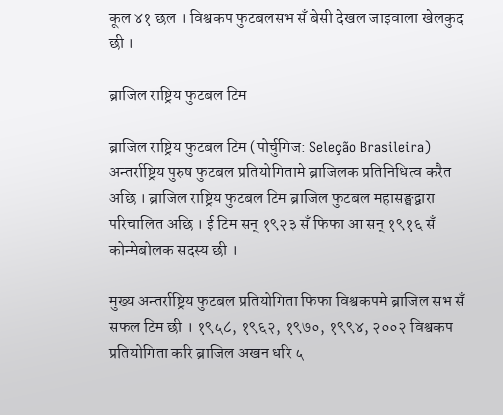कूल ४१ छल । विश्वकप फुटबलसभ सँ बेसी देखल जाइवाला खेलकुद छी ।

ब्राजिल राष्ट्रिय फुटबल टिम

ब्राजिल राष्ट्रिय फुटबल टिम (पोर्चुगिज: Seleção Brasileira) अन्तर्राष्ट्रिय पुरुष फुटबल प्रतियोगितामे ब्राजिलक प्रतिनिधित्व करैत अछि । ब्राजिल राष्ट्रिय फुटबल टिम ब्राजिल फुटबल महासङ्घद्वारा परिचालित अछि । ई टिम सन् १९२३ सँ फिफा आ सन् १९१६ सँ कोन्मेबोलक सदस्य छी ।

मुख्य अन्तर्राष्ट्रिय फुटबल प्रतियोगिता फिफा विश्वकपमे ब्राजिल सभ सँ सफल टिम छी । १९५८, १९६२, १९७०, १९९४, २००२ विश्वकप प्रतियोगिता करि ब्राजिल अखन धरि ५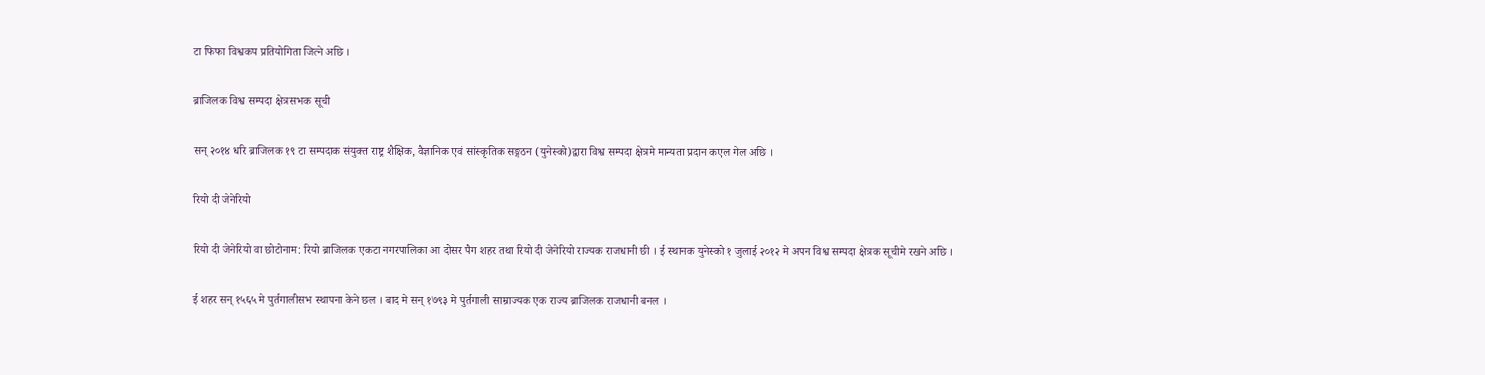टा फिफा विश्वकप प्रतियोगिता जित्ने अछि ।

ब्राजिलक विश्व सम्पदा क्षेत्रसभक सूची

सन् २०१४ धरि ब्राजिलक १९ टा सम्पदाक संयुक्त राष्ट्र शैक्षिक, वैज्ञानिक एवं सांस्कृतिक सङ्गठन (युनेस्को)द्वारा विश्व सम्पदा क्षेत्रमे मान्यता प्रदान कएल गेल अछि ।

रियो दी जेनेरियो

रियो दी जेनेरियो वा छोटोनाम: रियो ब्राजिलक एकटा नगरपालिका आ दोसर पैग शहर तथा रियो दी जेनेरियो राज्यक राजधानी छी । ई स्थानक युनेस्को १ जुलाई २०१२ मे अपन विश्व सम्पदा क्षेत्रक सूचीमे रखने अछि ।

ई शहर सन् १५६५ मे पुर्तगालीसभ स्थापना केने छल । बाद मे सन् १७९३ मे पुर्तगाली साम्राज्यक एक राज्य ब्राजिलक राजधानी बनल ।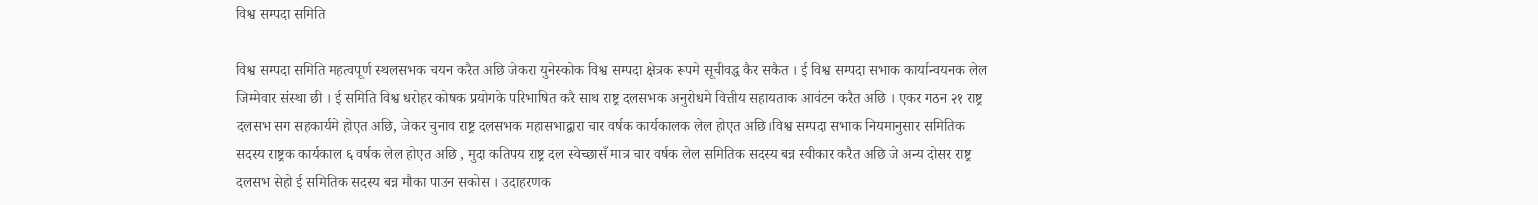विश्व सम्पदा समिति

विश्व सम्पदा समिति महत्वपूर्ण स्थलसभक चयन करैत अछि जेकरा युनेस्कोक विश्व सम्पदा क्षेत्रक रूपमे सूचीवद्ध कैर सकैत । ई विश्व सम्पदा सभाक कार्यान्वयनक लेल जिम्मेवार संस्था छी । ई समिति विश्व धरोहर कोषक प्रयोगके परिभाषित करै साथ राष्ट्र दलसभक अनुरोधमे वित्तीय सहायताक आवंटन करैत अछि । एकर गठन २१ राष्ट्र दलसभ सग सहकार्यमे होएत अछि, जेकर चुनाव राष्ट्र दलसभक महासभाद्वारा चार वर्षक कार्यकालक लेल होएत अछि।विश्व सम्पदा सभाक नियमानुसार समितिक सदस्य राष्ट्रक कार्यकाल ६ वर्षक लेल होएत अछि , मुदा कतिपय राष्ट्र दल स्वेच्छासँ मात्र चार वर्षक लेल समितिक सदस्य बन्न स्वीकार करैत अछि जे अन्य दोसर राष्ट्र दलसभ सेहो ई समितिक सदस्य बन्न मौका पाउन सकोस । उदाहरणक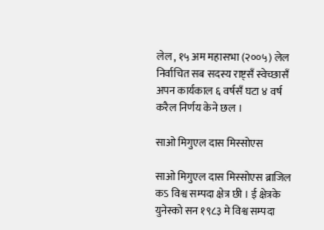लेल , १५ अम महासभा (२००५) लेल निर्वाचित सब सदस्य राष्ट्सँ स्वेच्छासँ अपन कार्यकाल ६ वर्षसँ घटा ४ वर्ष करैल निर्णय केने छल ।

साओ मिगुएल दास मिस्सोएस

साओ मिगुएल दास मिस्सोएस ब्राजिल कऽ विश्व सम्पदा क्षेत्र छी । ई क्षेत्रके युनेस्को सन १९८३ मे विश्व सम्पदा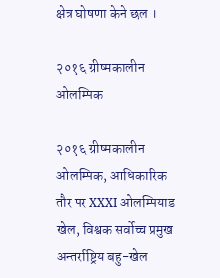क्षेत्र घोषणा केने छल ।

२०१६ ग्रीष्मकालीन ओलम्पिक

२०१६ ग्रीष्मकालीन ओलम्पिक, आधिकारिक तौर पर XXXI ओलम्पियाड खेल, विश्वक सर्वोच्च प्रमुख अन्तर्राष्ट्रिय बहु-खेल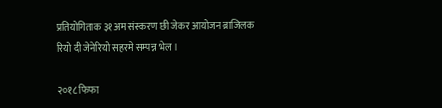प्रतियोगिताक ३१अम संस्करण छी जेकर आयोजन ब्राजिलक रियो दी जेनेरियो सहरमे सम्पन्न भेल ।

२०१८ फिफा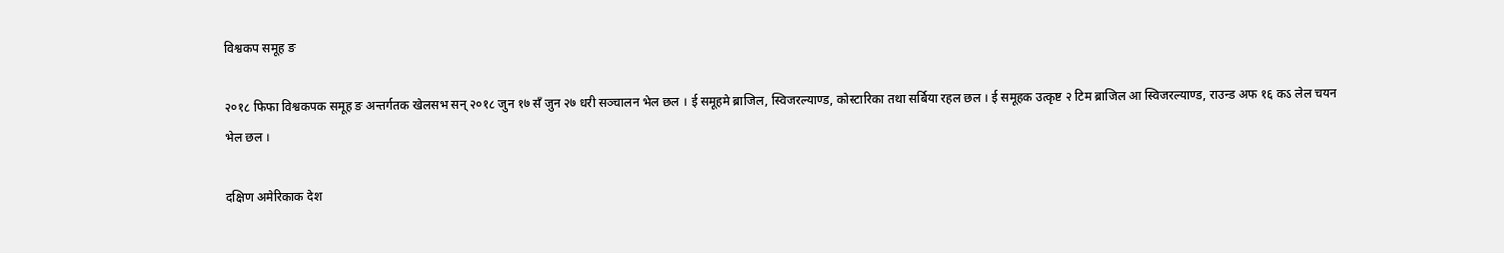विश्वकप समूह ङ

२०१८ फिफा विश्वकपक समूह ङ अन्तर्गतक खेलसभ सन् २०१८ जुन १७ सँ जुन २७ धरी सञ्चालन भेल छल । ई समूहमे ब्राजिल, स्विजरल्याण्ड, कोस्टारिका तथा सर्बिया रहल छल । ई समूहक उत्कृष्ट २ टिम ब्राजिल आ स्विजरल्याण्ड, राउन्ड अफ १६ कऽ लेल चयन भेल छल ।

दक्षिण अमेरिकाक देश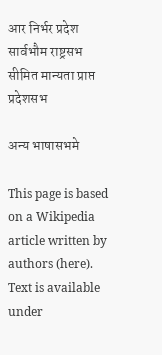आर निर्भर प्रदेश
सार्वभौम राष्ट्रसभ
सीमित मान्यता प्राप्त प्रदेशसभ

अन्य भाषासभमे

This page is based on a Wikipedia article written by authors (here).
Text is available under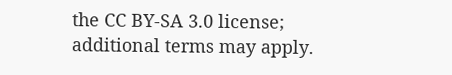the CC BY-SA 3.0 license; additional terms may apply.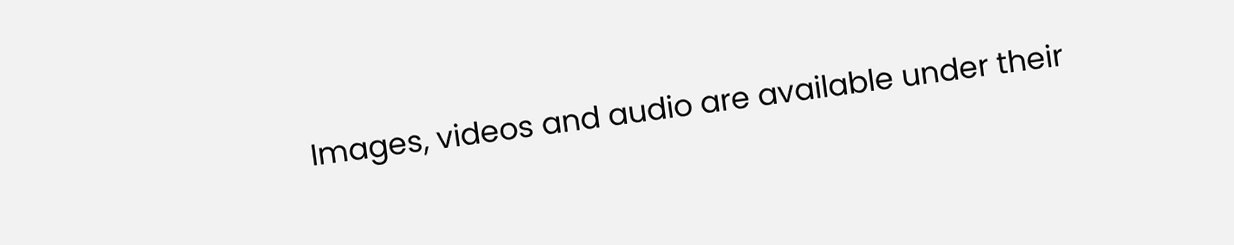Images, videos and audio are available under their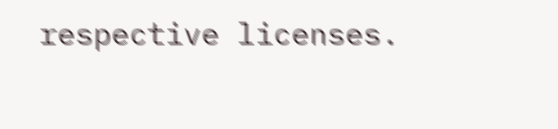respective licenses.